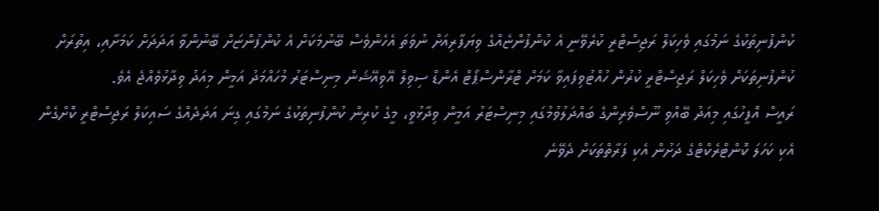ކުންފުނިތަކުގެ ނަމުގައި ވެހިކަލް ރަޖިސްޓްރީ ކުރެވޭނީ އެ ކުންފުންޏެއްގެ ވިޔަފާރިއަށް ނުވަތަ އެހެންވެސް ބޭނުމަކަށް އެ ކުންފުންޏަށް ބޭނުންވާ އަދަދަށް ކަމަށާއި، އިތުރަށް ކުންފުނިތަކަށް ވެހިކަލް ރަޖިސްޓްރީ ކުރުން ހުއްޓުވިފައިވާ ކަމަށް ޓްރާންސްޕޯޓް އެންޑް ސިވިލް އޭވިއޭޝަން މިނިސްޓަރު މުހައްމަދު އަމީން މިއަދު ވިދާޅުވެއްޖެ އެވެ.
ރައީސް އޮފީހުގައި މިއަދު ބޭއްވި ނޫސްވެރިންގެ ބައްދަލުވުމުގައި މިނިސްޓަރު އަމީން ވިދާޅުވީ، މީގެ ކުރިން ކުންފުނިތަކުގެ ނަމުގައި ގިނަ އަދަދެއްގެ ސައިކަލް ރަޖިސްޓްރީ ކޮށްގެން އެކި ކަހަލަ ކޮންޓްރެކްޓްގެ ދަށުން އެކި ފަރާތްތަކަށް ދެވޭނެ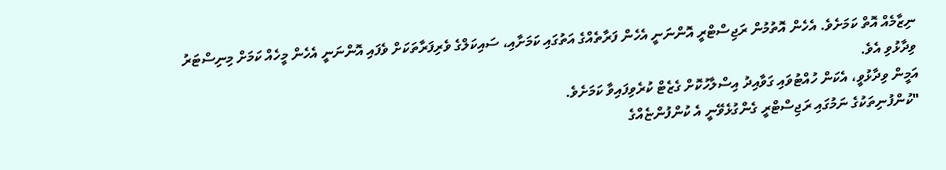ނިޒާމެއް އޮތް ކަމަށެވެ. އެހެން އޮތުމުން ރަޖިސްޓްރީ އޮންނަނީ އެހެން ފަރާތެއްގެ އަތުގައި ކަމަށާއި، ސައިކަލްގެ ވެރިފަރާތަކަށް ވެފައި އޮންނަނީ އެހެން މީހެއް ކަމަށް މިނިސްޓަރު ވިދާޅުވި އެވެ.
އަމީން ވިދާޅުވީ، އެކަން ހުއްޓުވައި ގަވާއިދު އިސްލާހުކޮށް ގެޒެޓް ކުރެވިފައިވާ ކަމަށެވެ.
"ކުންފުނިތަކުގެ ނަމުގައި ރަޖިސްޓްރީ ގެންގުޅެވޭނީ އެ ކުންފުންޏެއްގެ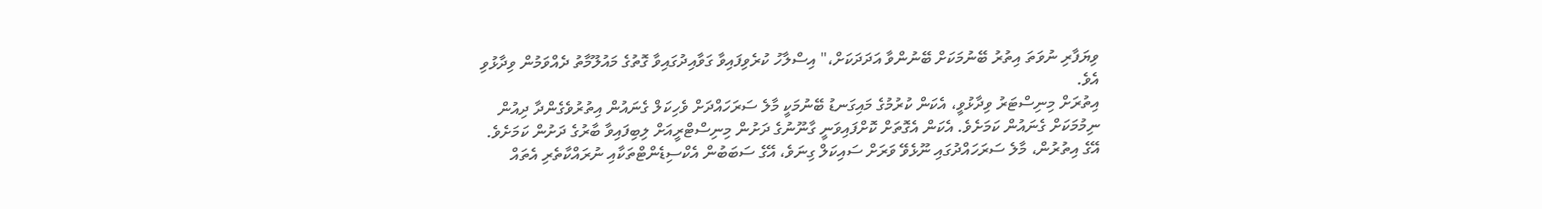ވިޔަފާރި ނުވަތަ އިތުރު ބޭނުމަކަށް ބޭނުންވާ އަދަދަކަށް،" އިސްލާހު ކުރެވިފައިވާ ގަވާއިދުގައިވާ ގޮތުގެ މައުލޫމާތު ދެއްވަމުން ވިދާޅުވި އެވެ.
އިތުރަށް މިނިސްޓަރު ވިދާޅުވީ، އެކަން ކުރުމުގެ މައިގަނޑު ބޭނުމަކީ މާލެ ސަރަހައްދަށް ވެހިކަލް ގެނައުން އިތުރުވެގެންދާ ދިއުން ނިމުމަކަށް ގެނައުން ކަމަށެވެ. އެކަން އެގޮތަށް ކޮށްފައިވަނީ ގާނޫނުގެ ދަށުން މިނިސްޓްރީއަށް ލިބިފައިވާ ބާރުގެ ދަށުން ކަމަށެވެ.
އޭގެ އިތުރުން، މާލެ ސަރަހައްދުގައި ނޫޅެވޭ ވަރަށް ސައިކަލް ގިނަވެ، އޭގެ ސަބަބުން އެކްސިޑެންޓްތަކާއި ނުރައްކާތެރި އެތައް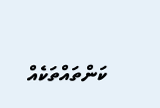ކަންތައްތަކެއް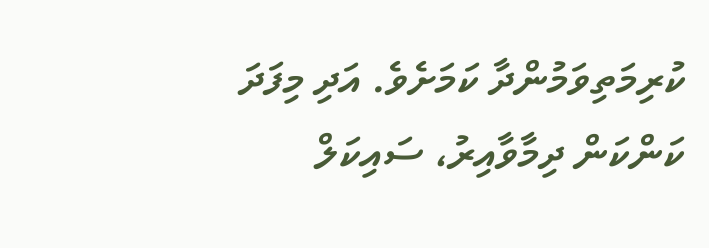ކުރިމަތިވަމުންދާ ކަމަށެވެ. އަދި މިފަދަ ކަންކަން ދިމާވާއިރު، ސައިކަލް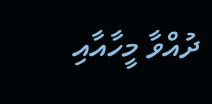ދުއްވާ މީހާއާއި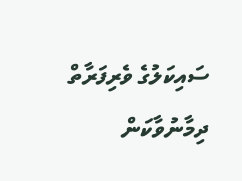ސައިކަލުގެ ވެރިފަރާތް ދިމާނުވާކަން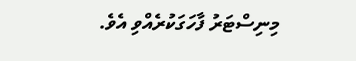މިނިސްޓަރު ފާހަގަކުރެއްވި އެވެ.